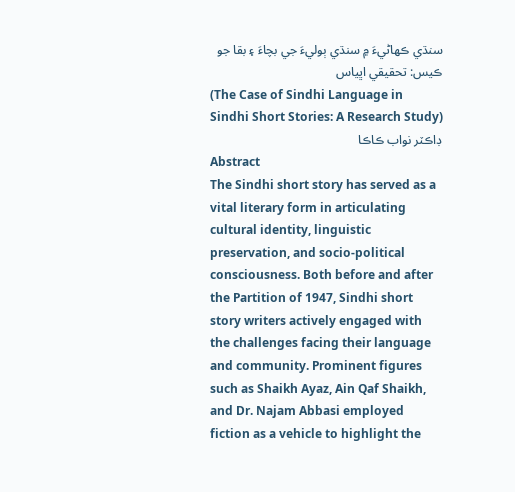سنڌي ڪهاڻيءَ ۾ سنڌي ٻوليءَ جي بچاءَ ۽ بقا جو ڪيس: تحقيقي اڀياس
(The Case of Sindhi Language in Sindhi Short Stories: A Research Study)
ڊاڪٽر نواب ڪاڪا
Abstract
The Sindhi short story has served as a vital literary form in articulating cultural identity, linguistic preservation, and socio-political consciousness. Both before and after the Partition of 1947, Sindhi short story writers actively engaged with the challenges facing their language and community. Prominent figures such as Shaikh Ayaz, Ain Qaf Shaikh, and Dr. Najam Abbasi employed fiction as a vehicle to highlight the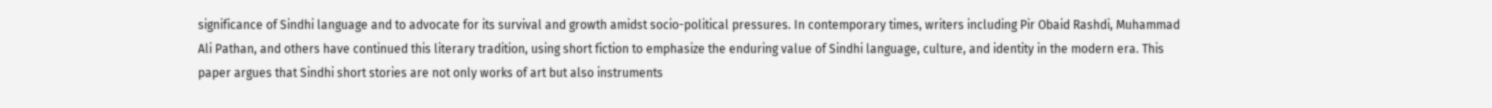significance of Sindhi language and to advocate for its survival and growth amidst socio-political pressures. In contemporary times, writers including Pir Obaid Rashdi, Muhammad Ali Pathan, and others have continued this literary tradition, using short fiction to emphasize the enduring value of Sindhi language, culture, and identity in the modern era. This paper argues that Sindhi short stories are not only works of art but also instruments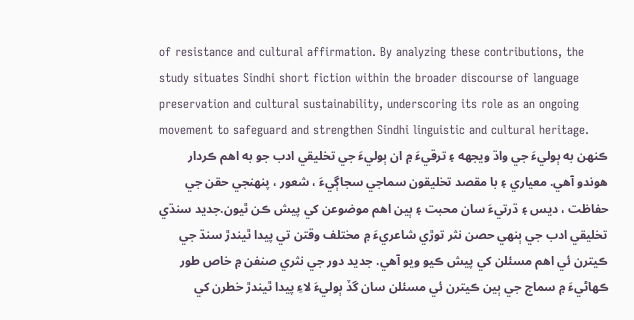of resistance and cultural affirmation. By analyzing these contributions, the study situates Sindhi short fiction within the broader discourse of language preservation and cultural sustainability, underscoring its role as an ongoing movement to safeguard and strengthen Sindhi linguistic and cultural heritage.
ڪنھن به ٻوليءَ جي واڌ ويجهه ۽ ترقيءَ ۾ ان ٻوليءَ جي تخليقي ادب جو به اهم ڪردار هوندو آهي. معياري ۽ با مقصد تخليقون سماجي سجاڳيءَ ، شعور ، پنھنجي حقن جي حفاظت ، ديس ۽ ڌرتيءَ سان محبت ۽ ٻين اهم موضوعن کي پيش ڪن ٿيون.جديد سنڌي تخليقي ادب جي ٻنھي حصن نثر توڙي شاعريءَ ۾ مختلف وقتن تي پيدا ٿيندڙ سنڌ جي ڪيترن ئي اهم مسئلن کي پيش ڪيو ويو آهي. جديد دور جي نثري صنفن ۾ خاص طور ڪھاڻيءَ ۾ سماج جي ٻين ڪيترن ئي مسئلن سان گڏ ٻوليءَ لاءِ پيدا ٿيندڙ خطرن کي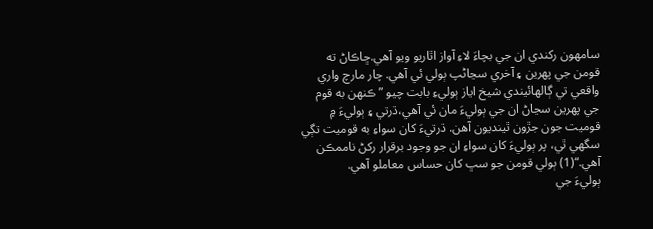سامهون رکندي ان جي بچاءَ لاءِ آواز اٿاريو ويو آهي.ڇاڪاڻ ته قومن جي پھرين ۽ آخري سڃاڻپ ٻولي ئي آهي. چار مارچ واري واقعي تي ڳالهائيندي شيخ اياز ٻوليءِ بابت چيو ”ڪنھن به قوم جي پھرين سڃاڻ ان جي ٻوليءَ مان ئي آهي،ڌرتي ۽ ٻوليءَ ۾ قوميت جون جڙون ٿينديون آهن. ڌرتيءَ کان سواءِ به قوميت تڳي سگهي ٿي، پر ٻوليءَ کان سواءِ ان جو وجود برقرار رکڻ ناممڪن آهي.“(1) ٻولي قومن جو سڀ کان حساس معاملو آهي.
ٻوليءَ جي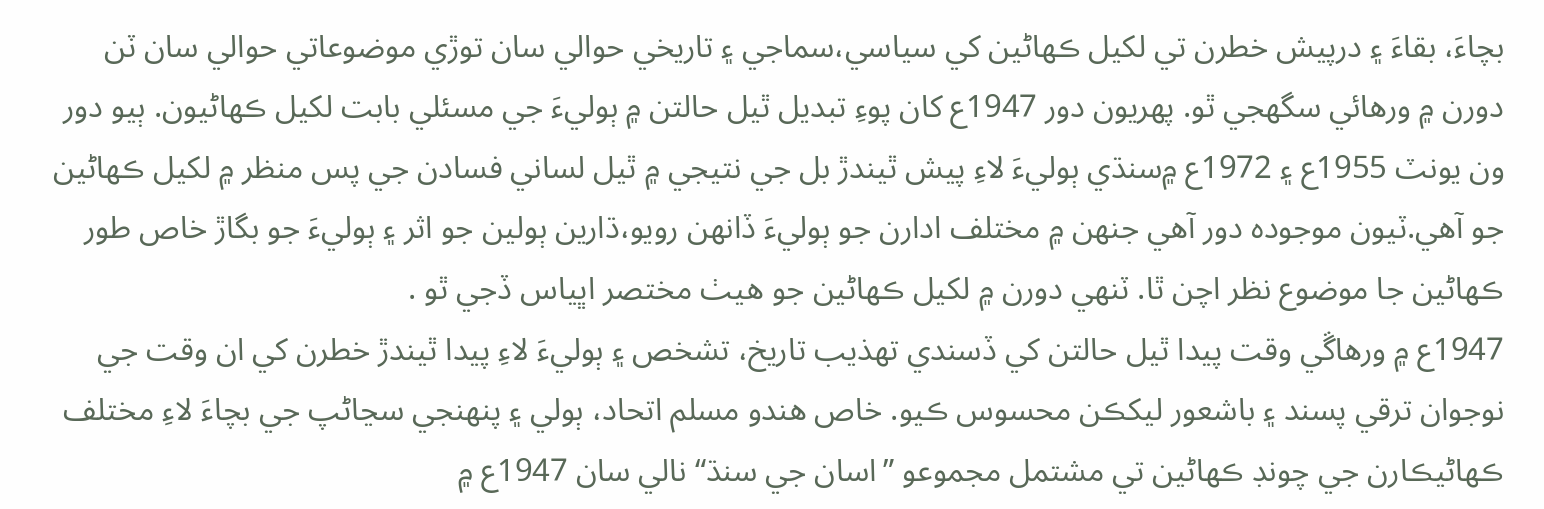بچاءَ، بقاءَ ۽ درپيش خطرن تي لکيل ڪھاڻين کي سياسي،سماجي ۽ تاريخي حوالي سان توڙي موضوعاتي حوالي سان ٽن دورن ۾ ورهائي سگهجي ٿو. پھريون دور 1947ع کان پوءِ تبديل ٿيل حالتن ۾ ٻوليءَ جي مسئلي بابت لکيل ڪھاڻيون. ٻيو دور ون يونٽ 1955ع ۽ 1972ع ۾سنڌي ٻوليءَ لاءِ پيش ٿيندڙ بل جي نتيجي ۾ ٿيل لساني فسادن جي پس منظر ۾ لکيل ڪھاڻين جو آهي.ٽيون موجوده دور آهي جنھن ۾ مختلف ادارن جو ٻوليءَ ڏانهن رويو،ڌارين ٻولين جو اثر ۽ ٻوليءَ جو بگاڙ خاص طور ڪھاڻين جا موضوع نظر اچن ٿا. ٽنهي دورن ۾ لکيل ڪھاڻين جو هيٺ مختصر اڀياس ڏجي ٿو .
1947ع ۾ ورهاڱي وقت پيدا ٿيل حالتن کي ڏسندي تھذيب تاريخ، تشخص ۽ ٻوليءَ لاءِ پيدا ٿيندڙ خطرن کي ان وقت جي نوجوان ترقي پسند ۽ باشعور ليکڪن محسوس ڪيو. خاص هندو مسلم اتحاد، ٻولي ۽ پنھنجي سڃاڻپ جي بچاءَ لاءِ مختلف ڪھاڻيڪارن جي چونڊ ڪھاڻين تي مشتمل مجموعو ”اسان جي سنڌ“ نالي سان 1947ع ۾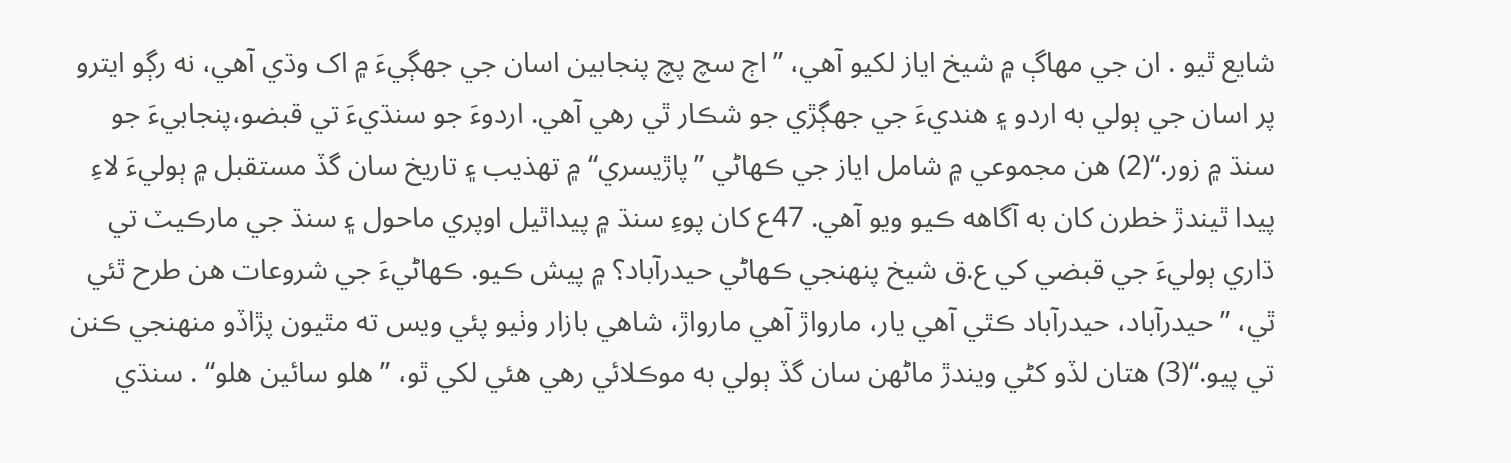شايع ٿيو . ان جي مھاڳ ۾ شيخ اياز لکيو آهي، ”اڄ سچ پچ پنجابين اسان جي جهڳيءَ ۾ اک وڌي آهي، نه رڳو ايترو پر اسان جي ٻولي به اردو ۽ هنديءَ جي جهڳڙي جو شڪار ٿي رهي آهي. اردوءَ جو سنڌيءَ تي قبضو،پنجابيءَ جو سنڌ ۾ زور.“(2) هن مجموعي ۾ شامل اياز جي ڪھاڻي ”پاڙيسري“ ۾ تھذيب ۽ تاريخ سان گڏ مستقبل ۾ ٻوليءَ لاءِ پيدا ٿيندڙ خطرن کان به آگاهه ڪيو ويو آهي. 47ع کان پوءِ سنڌ ۾ پيداٿيل اوپري ماحول ۽ سنڌ جي مارڪيٽ تي ڌاري ٻوليءَ جي قبضي کي ع.ق شيخ پنھنجي ڪھاڻي حيدرآباد؟ ۾ پيش ڪيو. ڪھاڻيءَ جي شروعات هن طرح ٿئي ٿي، ”حيدرآباد، حيدرآباد ڪٿي آهي يار، مارواڙ آهي مارواڙ، شاهي بازار وٺيو پئي ويس ته مٿيون پڙاڏو منھنجي ڪنن تي پيو.“(3) هتان لڏو کڻي ويندڙ ماڻهن سان گڏ ٻولي به موڪلائي رهي هئي لکي ٿو، ”هلو سائين هلو“ . سنڌي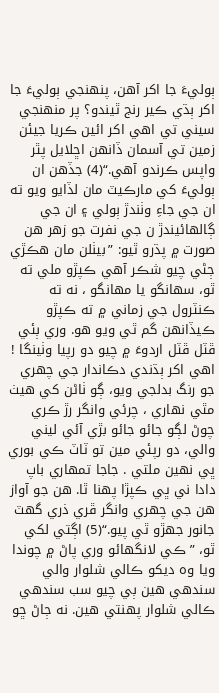ٻوليءَ جا اکر آهن، پنھنجي ٻوليءَ جا اکر ٻڌي ڪير رنج ٿيندو؟ پر منھنجي سيني تي اهي اکر ائين ڪريا جيئن زمين تي آسمان ڏانهن اڇلايل پٿر واپس ڪرندو آهي.“(4) جڏهن ان ٻوليءَ کي مارڪيٽ مان لڏايو ويو ته ان جي جاءِ وٺندڙ ٻولي ۽ ان جي ڳالهائيندڙ ن جي نفرت جو زهر هن صورت ۾ پڌرو ٿيو: ”بيٺلن مان هڪڙي ڄڻي چيو شڪر آهي ڪپڙو ملي ته ٿو، سهانگو يا مھانگو ، نه ته ڪنٽرول جي زماني ۾ ته ڪپڙو ڪيڏانهن گم ٿي ويو هو. وري ٻئي ڦٽل ڦٽل اردوءَ ۾ چيو دو رپيا وٺينگا ! اهي اکر ٻڌندي دڪاندار جي چهري جو رنگ بدلجي ويو، ڳو ٺاڻن کي هيٺ مٿي نھاري ، چرئي وانگر رڙ ڪري چوڻ لڳو جائو جائو بڙي آئي ليني والي، دو رپئي مين تو ٽاٽ ڪي بوري ڀي نهين ملتي . جاجا تمھاري باپ دادا ني ڀي ڪپڙا پهنا ٿا. هن جو آواز هن جي چھري وانگر ڦري ذري گهٽ جانور جھڙو ٿي پيو.“(5) اڳتي لکي ٿو، ”ڪي لانگهائو وري پاڻ ۾ چوندا ويا وه ديکو ڪالي شلوار والي سندهي هين ٻي چيو سب سندهي ڪالي شلوار پهنتي هين. نه ڄاڻ ڇو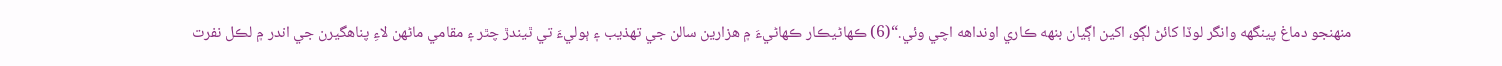منھنجو دماغ پينگهه وانگر لوڏا کائڻ لڳو، اکين اڳيان بنهه ڪاري اونداهه اچي وئي.“(6) ڪھاڻيڪار ڪھاڻيءَ ۾ هزارين سالن جي تھذيب ۽ ٻوليءَ تي ٿيندڙ چٿر ۽ مقامي ماڻهن لاءِ پناهگيرن جي اندر ۾ لڪل نفرت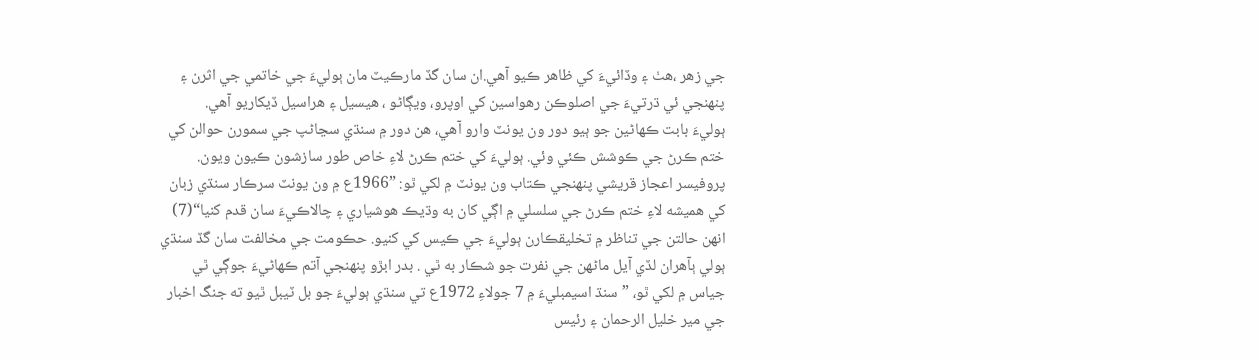جي زهر ،هٺ ۽ وڏائيءَ کي ظاهر ڪيو آهي.ان سان گڏ مارڪيٽ مان ٻوليءَ جي خاتمي جي اثرن ۽ پنھنجي ئي ڌرتيءَ جي اصلوڪن رهواسين کي اوپرو، ويڳاڻو ، هيسيل ۽ هراسيل ڏيکاريو آهي.
ٻوليءَ بابت ڪھاڻين جو ٻيو دور ون يونٽ وارو آهي، هن دور ۾ سنڌي سڃاڻپ جي سمورن حوالن کي ختم ڪرڻ جي ڪوشش ڪئي وئي. ٻوليءَ کي ختم ڪرڻ لاءِ خاص طور سازشون ڪيون ويون. پروفيسر اعجاز قريشي پنھنجي ڪتاب ون يونٽ ۾ لکي ٿو: ”1966ع ۾ ون يونٽ سرڪار سنڌي زبان کي هميشه لاءِ ختم ڪرڻ جي سلسلي ۾ اڳي کان به وڌيڪ هوشياري ۽ چالاڪيءَ سان قدم کنيا“(7) انهن حالتن جي تناظر ۾ تخليقڪارن ٻوليءَ جي ڪيس کي کنيو. حڪومت جي مخالفت سان گڏ سنڌي ٻولي ٻآهران لڏي آيل ماڻهن جي نفرت جو شڪار به ٿي . بدر ابڙو پنھنجي آتم ڪھاڻيءَ جوڳي ٿي جياس ۾ لکي ٿو، ”سنڌ اسيمبليءَ ۾ 7 جولاءِ 1972ع تي سنڌي ٻوليءَ جو بل ٽيبل ٿيو ته جنگ اخبار جي مير خليل الرحمان ۽ رئيس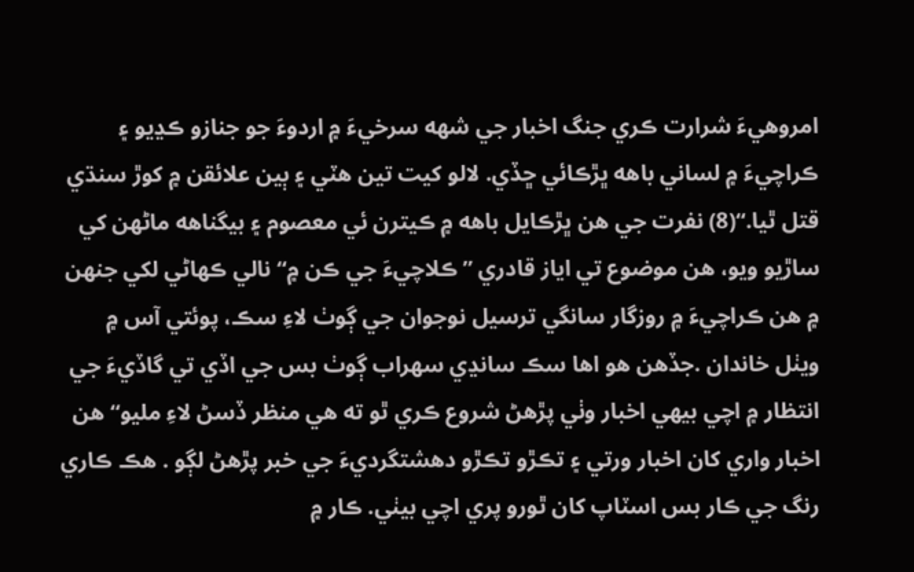امروهيءَ شرارت ڪري جنگ اخبار جي شھه سرخيءَ ۾ اردوءَ جو جنازو ڪڍيو ۽ ڪراچيءَ ۾ لساني باهه ڀڙڪائي ڇڏي. لالو کيت تين هٽي ۽ ٻين علائقن ۾ کوڙ سنڌي قتل ٿيا.“(8) نفرت جي هن ڀڙڪايل باهه ۾ ڪيترن ئي معصوم ۽ بيگناهه ماڻهن کي ساڙيو ويو، هن موضوع تي اياز قادري ”ڪلاچيءَ جي ڪن ۾“ نالي ڪھاڻي لکي جنھن ۾ هن ڪراچيءَ ۾ روزگار سانگي ترسيل نوجوان جي ڳوٺ لاءِ سڪ، پوئتي آس ۾ ويٺل خاندان .جڏهن هو اها سڪ سانڍي سھراب ڳوٺ بس جي اڏي تي گاڏيءَ جي انتظار ۾ اچي بيھي اخبار وٺي پڙهڻ شروع ڪري ٿو ته هي منظر ڏسڻ لاءِ مليو“ هن اخبار واري کان اخبار ورتي ۽ تڪڙو تڪڙو دهشتگرديءَ جي خبر پڙهڻ لڳو . هڪ ڪاري رنگ جي ڪار بس اسٽاپ کان ٿورو پري اچي بيٺي. ڪار ۾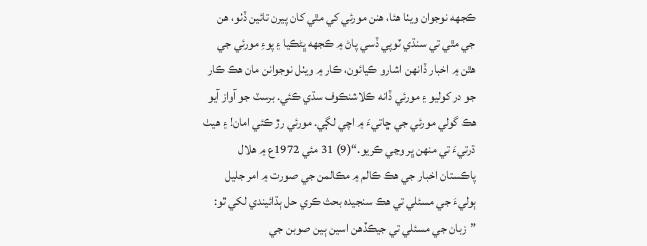ڪجهه نوجوان ويٺا هئا، هنن مورئي کي مٿي کان پيرن تائين ڏٺو، هن جي مٿي تي سنڌي ٽوپي ڏسي پاڻ ۾ ڪجهه ڀڻڪيا ۽ پوءِ مورئي جي هٿن ۾ اخبار ڏانهن اشارو ڪيائون، ڪار ۾ ويٺل نوجوانن مان هڪ ڪار جو در کوليو ۽ مورئي ڏانه ڪلاشنڪوف سڌي ڪئي. برسٽ جو آواز آيو هڪ گولي مورئي جي ڇاتيءَ ۾ اچي لڳي. مورئي رڙ ڪئي امان! ۽ هيٺ ڌرتيءَ تي منھن ڀر وڃي ڪريو.“(9) 31 مئي 1972ع ۾ هلال پاڪستان اخبار جي هڪ ڪالم ۾ مڪالمن جي صورت ۾ امر جليل ٻوليءَ جي مسئلي تي هڪ سنجيده بحث ڪري حل ٻڌائيندي لکي ٿو: ”زبان جي مسئلي تي جيڪڏهن اسين ٻين صوبن جي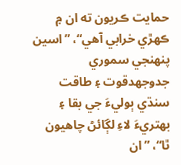حمايت ڪريون ته ان ۾ ڪھڙي خرابي آهي“، ”اسين پنھنجي سموري جدوجهدقوت ۽ طاقت سنڌي ٻوليءَ جي بقا ۽ بھتريءَ لاءِ لڳائڻ چاهيون ٿا“، ”ان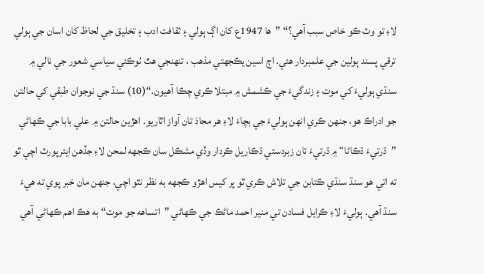لاءِ تو وٽ ڪو خاص سبب آهي؟“ ”ها 1947ع کان اڳ ٻولي ۽ ثقافت ادب ۽ تخليق جي لحاظ کان اسان جي ٻولي ترقي پسند ٻولين جي علمبردار هئي. اڄ اسين يڪجهتي مذهب ، تنھنجي هٿ ٺوڪئي سياسي شعور جي نالي ۾ سنڌي ٻوليءَ کي موت ۽ زندگيءَ جي ڪشمش ۾ مبتلا ڪري چڪا آهيون.“(10) سنڌ جي نوجوان طبقي کي حالتن جو ادراڪ هو، جنھن ڪري انهن ٻوليءَ جي بچاءَ لاءِ هر محاذ تان آواز اٿاريو. اهڙين حالتن ۾ علي بابا جي ڪھاڻي ”ڌرتيءَ ڌڪاڻا“ ۾ ڌرتيءَ تان زبردستي ڌڪاريل ڪردار وڏي مشڪل سان ڪجهه لمحن لاءِ جڏهن ايئرپورٽ اچي ٿو ته اتي هو سنڌ سنڌي ڪتابن جي تلاش ڪري ٿو پر کيس اهڙو ڪجهه به نظر نٿو اچي، جنھن مان خبر پوي ته هيءَ سنڌ آهي. ٻوليءَ لاءِ ڪرايل فسادن تي منير احمد ماڻڪ جي ڪھاڻي ”اتساهه جو موت“ به هڪ اهم ڪھاڻي آهي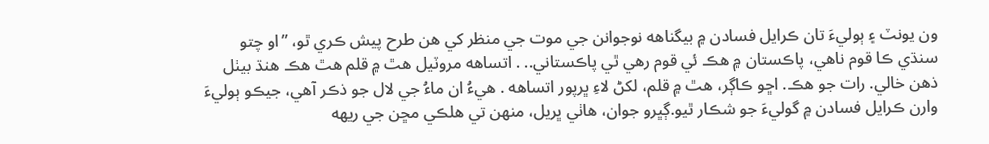ون يونٽ ۽ ٻوليءَ تان ڪرايل فسادن ۾ بيگناهه نوجوانن جي موت جي منظر کي هن طرح پيش ڪري ٿو، ”او چتو سنڌي ڪا قوم ناهي، پاڪستان ۾ هڪ ئي قوم رهي ٿي پاڪستاني.. . اتساهه مروٽيل هٿ ۾ قلم هٿ هڪ هنڌ بيٺل ذهن خالي. رات جو هڪ. اڇو ڪاڳر، هٿ ۾ قلم، لکڻ لاءِ ڀرپور اتساهه . هيءُ ان ماءُ جي لال جو ذڪر آهي، جيڪو ٻوليءَ وارن ڪرايل فسادن ۾ گوليءَ جو شڪار ٿيو.ڳڀرو جوان، هاٺي ڀريل، منھن تي هلڪي مڇن جي ريھه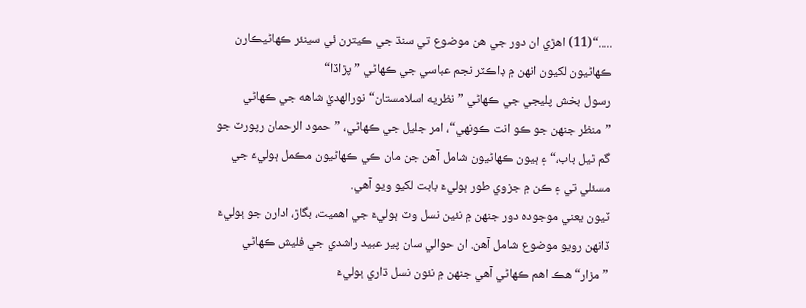.....“(11) اهڙي ان دور جي هن موضوع تي سنڌ جي ڪيترن ئي سينئر ڪھاڻيڪارن ڪھاڻيون لکيون انهن ۾ ڊاڪٽر نجم عباسي جي ڪھاڻي ”پڙاڏا“
رسول بخش پليجي جي ڪھاڻي ”نظريه اسلامستان“ نورالهديٰ شاهه جي ڪھاڻي ”منظر جنھن جو ڪو انت ڪونهي“، امر جليل جي ڪھاڻي، ”حمود الرحمان رپورٽ جو گم ٿيل باب،“ ۽ ٻيون ڪھاڻيون شامل آهن جن مان ڪي ڪھاڻيون مڪمل ٻوليءَ جي مسئلي تي ۽ ڪن ۾ جزوي طور ٻوليءَ بابت لکيو ويو آهي.
ٽيون يعني موجوده دور جنھن ۾ نئين نسل وٽ ٻوليءَ جي اهميت، بگاڙ، ادارن جو ٻوليءَ ڏانھن رويو موضوع شامل آهن. ان حوالي سان پير عبيد راشدي جي فليش ڪھاڻي
”مزار“ هڪ اهم ڪھاڻي آهي جنھن ۾ نئون نسل ڌاري ٻوليءَ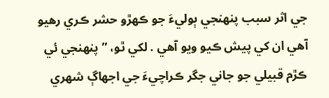جي اثر سبب پنھنجي ٻوليءَ جو ڪھڙو حشر ڪري رهيو آهي ان کي پيش ڪيو ويو آهي . لکي ٿو، ”پنھنجي ئي ڪڙم قبيلي جو جاني جگر ڪراچيءَ جي اجهاڳ شھري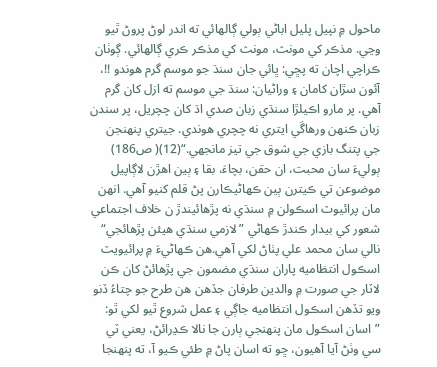ماحول ۾ نپيل پليل اباڻي ٻولي ڳالهائي ته اندر لوڻ پروڻ ٿيو وڃي. مذڪر کي مونث، مونث کي مذڪر ڪري ڳالهائي. ڳوٺان ڪراچي اچان ته پڇي: ڀائي جان سنڌ جو موسم گرم هوندو !!، آئون سڙان کامان ۽ وراڻيان: سنڌ جي موسم ته ازل کان گرم آهي. پر مارو اڪيلڙا سنڌي زبان صدي اڌ کان چچريل، پر سندن زبان ڪنھن ورهاڱي ايتري نه چچري هوندي. جيتري پنھنجن جي پتنگ بازي جي شوق جي تيز مانجهي.“(12)( ص186) ٻوليءَ سان محبت، ان حقن، بچاءَ، بقا ۽ ٻين اهڙن لاڳاپيل موضوعن تي ڪيترن ٻين ڪھاڻيڪارن پڻ قلم کنيو آهي. انهن مان پرائيوٽ اسڪولن ۾ سنڌي نه پڙهائيندڙ ن خلاف اجتماعي شعور کي بيدار ڪندڙ ڪھاڻي ”لازمي سنڌي هيئن پڙهائجي“ نالي سان محمد علي پٺاڻ لکي آهي.هن ڪھاڻيءَ ۾ پرائيويٽ اسڪول انتظاميه پاران سنڌي مضمون جي پڙهائڻ کان ڪن لاٽار جي صورت ۾ والدين طرفان جڏهن هن طرح جو چتاءُ ڏنو ويو تڏهن اسڪول انتظاميه جاڳي ۽ عمل شروع ٿيو لکي ٿو: ”اسان اسڪول مان پنھنجي ٻارن جا نالا ڪڍرائڻ، يعني ٽي سي وٺڻ آيا آهيون، ڇو ته اسان پاڻ ۾ طئي ڪيو آ، ته پنھنجا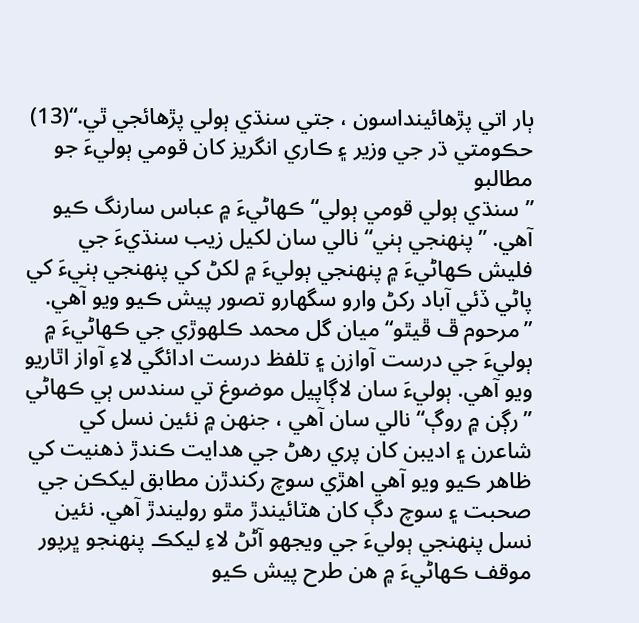ٻار اتي پڙهائينداسون ، جتي سنڌي ٻولي پڙهائجي ٿي.“(13) حڪومتي ڌر جي وزير ۽ ڪاري انگريز کان قومي ٻوليءَ جو مطالبو
”سنڌي ٻولي قومي ٻولي“ ڪھاڻيءَ ۾ عباس سارنگ ڪيو آهي. ”پنھنجي ٻني“ نالي سان لکيل زيب سنڌيءَ جي فليش ڪھاڻيءَ ۾ پنھنجي ٻوليءَ ۾ لکڻ کي پنھنجي ٻنيءَ کي پاڻي ڏئي آباد رکڻ وارو سگهارو تصور پيش ڪيو ويو آهي. ”مرحوم ڦ ڦيٿو“ ميان گل محمد ڪلهوڙي جي ڪھاڻيءَ ۾ ٻوليءَ جي درست آوازن ۽ تلفظ درست ادائگي لاءِ آواز اٿاريو ويو آهي. ٻوليءَ سان لاڳاپيل موضوغ تي سندس ٻي ڪھاڻي ”رڳن ۾ روڳ“ نالي سان آهي ، جنھن ۾ نئين نسل کي شاعرن ۽ اديبن کان پري رهڻ جي هدايت ڪندڙ ذهنيت کي ظاهر ڪيو ويو آهي اهڙي سوچ رکندڙن مطابق ليکڪن جي صحبت ۽ سوچ دڳ کان هٽائيندڙ مٿو روليندڙ آهي. نئين نسل پنھنجي ٻوليءَ جي ويجهو آڻڻ لاءِ ليکڪ پنھنجو ڀرپور موقف ڪھاڻيءَ ۾ هن طرح پيش ڪيو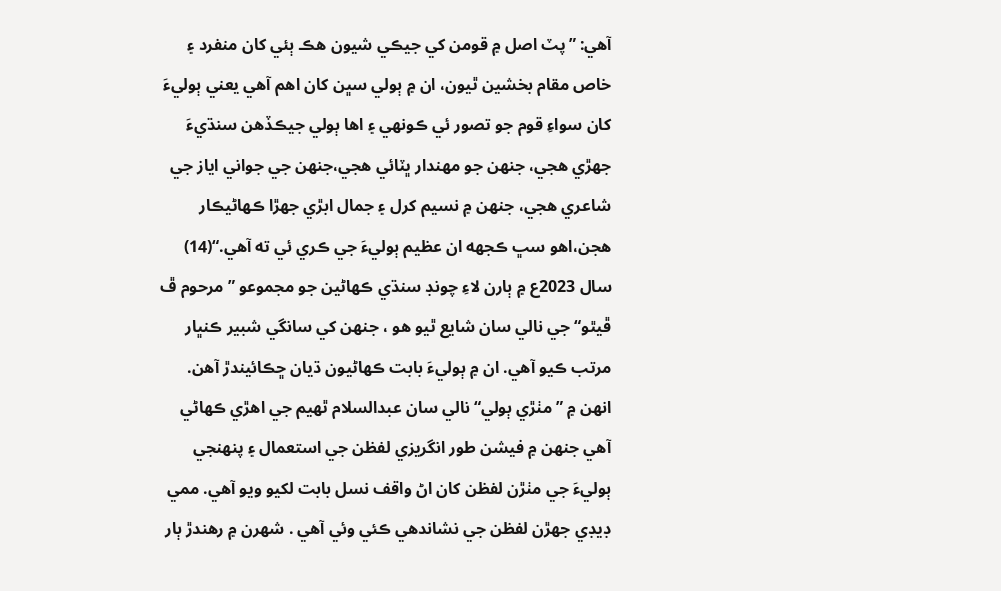آهي: ”پٽ اصل ۾ قومن کي جيڪي شيون هڪ ٻئي کان منفرد ۽ خاص مقام بخشين ٿيون، ان ۾ ٻولي سڀن کان اهم آهي يعني ٻوليءَ کان سواءِ قوم جو تصور ئي ڪونهي ۽ اها ٻولي جيڪڏهن سنڌيءَ جھڙي هجي، جنھن جو مھندار ڀٽائي هجي،جنھن جي جواني اياز جي شاعري هجي، جنھن ۾ نسيم کرل ۽ جمال ابڙي جھڙا ڪھاڻيڪار هجن،اهو سڀ ڪجهه ان عظيم ٻوليءَ جي ڪري ئي ته آهي.“(14) سال 2023ع ۾ ٻارن لاءِ چونڊ سنڌي ڪھاڻين جو مجموعو ”مرحوم ڦ ڦيٿو“ جي نالي سان شايع ٿيو هو ، جنھن کي سانگي شبير ڪنڀار مرتب ڪيو آهي. ان ۾ ٻوليءَ بابت ڪھاڻيون ڌيان ڇڪائيندڙ آهن. انهن ۾ ”مٺڙي ٻولي“ نالي سان عبدالسلام ٿهيم جي اهڙي ڪھاڻي آهي جنھن ۾ فيشن طور انگريزي لفظن جي استعمال ۽ پنھنجي ٻوليءَ جي مٺڙن لفظن کان اڻ واقف نسل بابت لکيو ويو آهي. ممي ڊيڊي جھڙن لفظن جي نشاندهي ڪئي وئي آهي . شھرن ۾ رهندڙ ٻار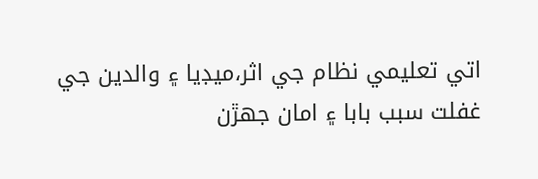اتي تعليمي نظام جي اثر،ميڊيا ۽ والدين جي غفلت سبب بابا ۽ امان جھڙن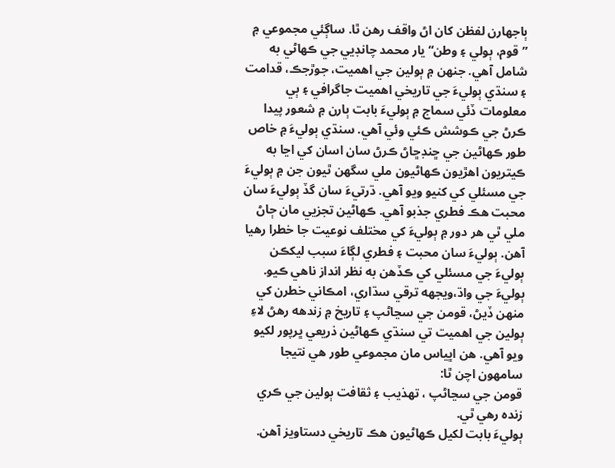ٻاجهارن لفظن کان اڻ واقف رهن ٿا. ساڳئي مجموعي ۾ ”قوم، ٻولي ۽ وطن“ يار محمد چانڊيي جي ڪھاڻي به شامل آهي. جنھن ۾ ٻولين جي اهميت، جوڙجڪ، قدامت ۽ سنڌي ٻوليءَ جي تاريخي اهميت جاگرافي ۽ ٻي معلومات ڏئي سماج ۾ ٻوليءَ بابت ٻارن ۾ شعور پيدا ڪرڻ جي ڪوشش ڪئي وئي آهي. سنڌي ٻوليءَ ۾ خاص طور ڪھاڻين جي ڇنڊڇاڻ ڪرڻ سان اسان کي اڃا به ڪيتريون اهڙيون ڪھاڻيون ملي سگهن ٿيون جن ۾ ٻوليءَ جي مسئلي کي کنيو ويو آهي. ڌرتيءَ سان گڏ ٻوليءَ سان محبت هڪ فطري جذبو آهي. ڪھاڻين تجزيي مان ڄاڻ ملي ٿي هر دور ۾ ٻوليءَ کي مختلف نوعيت جا خطرا رهيا آهن. ٻوليءَ سان محبت ۽ فطري لڳاءَ سبب ليکڪن ٻوليءَ جي مسئلي کي ڪڏهن به نظر انداز ناهي ڪيو. ٻوليءَ جي واڌ،ويجهه ترقي سڌاري، امڪاني خطرن کي منھن ڏيڻ، قومن جي سڃاڻپ ۽ تاريخ ۾ زندهه رهڻ لاءِ ٻولين جي اهميت تي سنڌي ڪھاڻين ذريعي ڀرپور لکيو ويو آهي. هن اڀياس مان مجموعي طور هي نتيجا سامهون اچن ٿا:
قومن جي سڃاڻپ ، تھذيب ۽ ثقافت ٻولين جي ڪري زنده رهي ٿي.
ٻوليءَ بابت لکيل ڪھاڻيون هڪ تاريخي دستاويز آهن.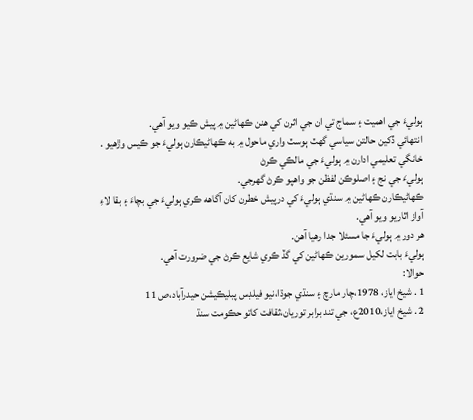ٻوليءَ جي اهميت ۽ سماج تي ان جي اثرن کي هنن ڪھاڻين ۾ پيش ڪيو ويو آهي.
انتھائي ڏکين حالتن سياسي گهٽ ٻوسٽ واري ماحول ۾ به ڪھاڻيڪارن ٻوليءَ جو ڪيس وڙهيو .
خانگي تعليمي ادارن ۾ ٻوليءَ جي مالڪي ڪرڻ
ٻوليءَ جي نج ۽ اصلوڪن لفظن جو واهپو ڪرڻ گهرجي.
ڪھاڻيڪارن ڪھاڻين ۾ سنڌي ٻوليءَ کي درپيش خطرن کان آگاهه ڪري ٻوليءَ جي بچاءَ ۽ بقا لاءِ آواز اٿاريو ويو آهي.
هر دور ۾ ٻوليءَ جا مسئلا جدا رهيا آهن.
ٻوليءَ بابت لکيل سمورين ڪھاڻين کي گڏ ڪري شايع ڪرڻ جي ضرورت آهي.
حوالا:
1 . شيخ اياز، 1978،چار مارچ ۽ سنڌي جوڌا،نيو فيلڊس پبليڪيشن حيدرآباد،ص 11
2 . شيخ اياز،2010ع، جي تند برابر توريان،ثقافت کاتو حڪومت سنڌ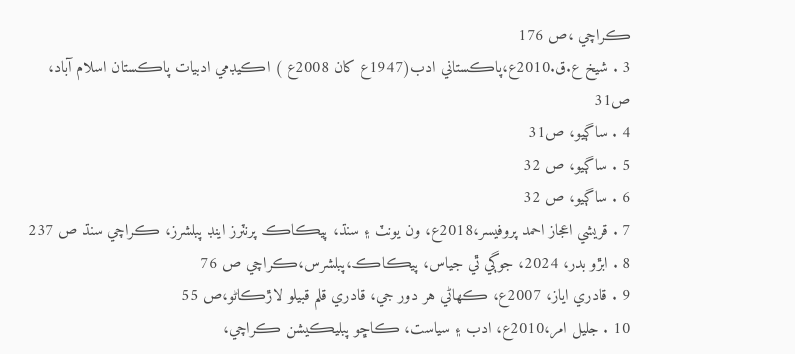ڪراچي ،ص 176
3 . شيخ ع.ق.2010ع،پاڪستاني ادب(1947ع کان 2008ع ) اڪيڊمي ادبيات پاڪستان اسلام آباد، ص31
4 . ساڳيو، ص31
5 . ساڳيو، ص 32
6 . ساڳيو، ص 32
7 . قريشي اعجاز احمد پروفيسر،2018ع، ون يونٽ ۽ سنڌ، پيڪاڪ پرنٽرز اينڊ پبلشرز، ڪراچي سنڌ ص 237
8 . ابڙو بدر، 2024، جوڳي ٿي جياس، پيڪاڪ،پبلشرس،ڪراچي ص 76
9 . قادري اياز، 2007ع، ڪھاڻي هر دور جي، قادري قلم قبيلو لاڙڪاڻو،ص 55
10 . جليل امر،2010ع، ادب ۽ سياست، ڪاڇو پبليڪيشن ڪراچي،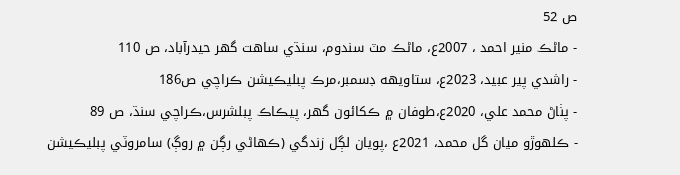ص 52
- ماڻڪ منير احمد ، 2007ع، ماڻڪ مٽ سندوم، سنڌي ساهت گهر حيدرآباد، ص 110
- راشدي پير عبيد، 2023ع، ستاويهه ڊسمبر،مرڪ پبليڪيشن ڪراچي ص186
- پٺاڻ محمد علي، 2020ع،طوفان ۾ ڪکائون گهر، پيڪاڪ پبلشرس،ڪراچي سنڌ، ص 89
- ڪلهوڙو ميان گل محمد، 2021ع ،پويان لڳل زندگي (ڪھاڻي رڳن ۾ روڳ) سامروٽي پبليڪيشن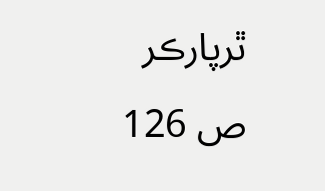ٿرپارڪر ص 126